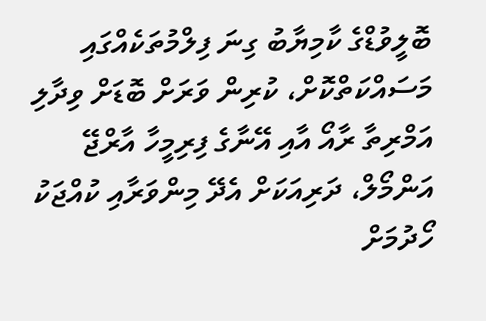ބޮލީވުޑްގެ ކާމިޔާބު ގިނަ ފިލްމުތަކެއްގައި މަސައްކަތްކޮށް، ކުރިން ވަރަށް ބޮޑަށް ވިދާލި އަމްރިތާ ރާއޯ އާއި އޭނާގެ ފިރިމީހާ އާރްޖޭ އަންމޯލް، ދަރިއަކަށް އެދޭ މިންވަރާއި ކުއްޖަކު ހޯދުމަށް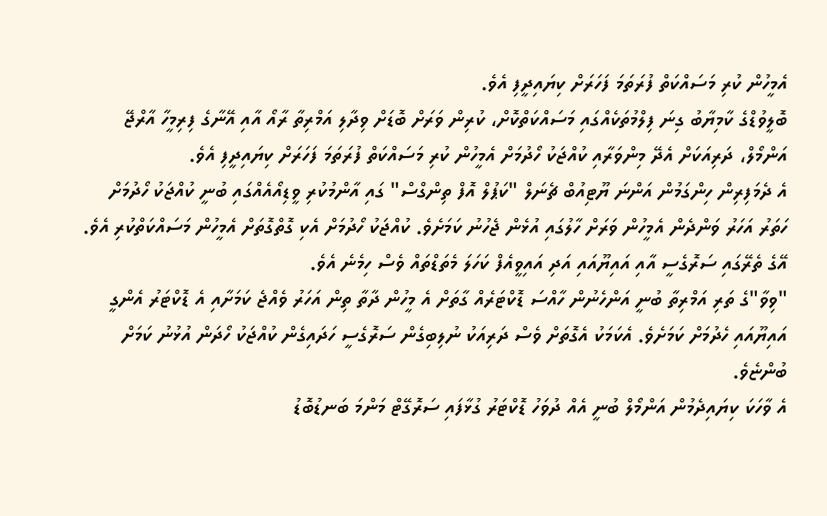އެމީހުން ކުރި މަސައްކަތް ފުރަތަމަ ފަހަރަށް ކިޔައިދީފި އެވެ.
ބޮލީވުޑްގެ ކާމިޔާބު ގިނަ ފިލްމުތަކެއްގައި މަސައްކަތްކޮށް، ކުރިން ވަރަށް ބޮޑަށް ވިދާލި އަމްރިތާ ރާއޯ އާއި އޭނާގެ ފިރިމީހާ އާރްޖޭ އަންމޯލް، ދަރިއަކަށް އެދޭ މިންވަރާއި ކުއްޖަކު ހޯދުމަށް އެމީހުން ކުރި މަސައްކަތް ފުރަތަމަ ފަހަރަށް ކިޔައިދީފި އެވެ.
އެ ދެމަފިރިން ހިންގަމުން އަންނަ ޔޫޓިއުބް ޗެނަލް "ކަޕުލް އޮފް ތިންގްސް" ގައި އާންމުކުރި ވީޑިއޯއެއްގައި ބުނީ ކުއްޖަކު ހޯދުމަށް ހަތަރު އަހަރު ވަންދެން އެމީހުން ވަރަށް ހާލުގައި އުޅެން ޖެހުނު ކަމަށެވެ. ކުއްޖަކު ހޯދުމަށް އެކި ގޮތްގޮތަށް އެމީހުން މަސައްކަތްކުރި އެވެ. އޭގެ ތެރޭގައި ސަރޮގެސީ އާއި އައިޔޫއައި އަދި އައިވީއެފް ކަހަލަ މެތަޑްތައް ވެސް ހިމެނެ އެވެ.
"ވިވާ"ގެ ތަރި އަމްރިތާ ބުނީ އަންހެނުން ހާއްސަ ޑޮކްޓަރެއް ގާތަށް އެ މީހުން ދާތާ ތިން އަހަރު ވެއްޖެ ކަމަށާއި އެ ޑޮކްޓަރު އެންގީ އައިޔޫއައި ހެދުމަށް ކަމަށެވެ. އެކަމަކު އެގޮތަށް ވެސް ދަރިއަކު ނުލިބިގެން ސަރޮގެސީ ހަދައިގެން ކުއްޖަކު ހޯދަން އުޅުނު ކަމަށް ބުންޏެވެ.
އެ ވާހަކަ ކިޔައިދެމުން އަންމޯލް ބުނީ އެއް ދުވަހު ޑޮކްޓަރު ގުޅާފައި ސަރޮގޭޓް މަންމަ ބަނޑުބޮޑު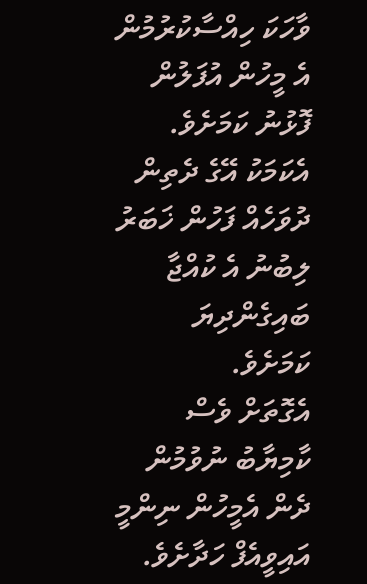ވާހަކަ ހިއްސާކުރުމުން އެ މީހުން އުފަލުން ފޮޅުނު ކަމަށެވެ. އެކަމަކު އޭގެ ދެތިން ދުވަހެއް ފަހުން ޚަބަރު ލިބުނު އެ ކުއްޖާ ބައިގެންދިޔަ ކަމަށެވެ.
އެގޮތަށް ވެސް ކާމިޔާބު ނުވުމުން ދެން އެމީހުން ނިންމީ އައިވީއެފް ހަދާށެވެ.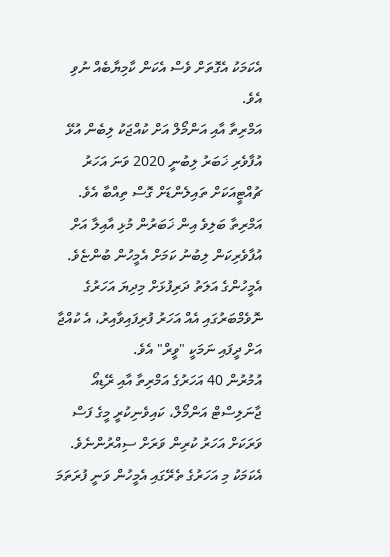އެކަމަކު އެގޮތަށް ވެސް އެކަން ކާމިޔާބެއް ނުވި އެވެ.
އަމްރިތާ އާއި އަންމޯލް އަށް ކުއްޖަކު ލިބެން އުޅޭ އުފާވެރި ޚަބަރު ލިބުނީ 2020 ވަނަ އަހަރު ޗުއްޓީއަކަށް ތައިލެންޑަށް ގޮސް ތިއްބާ އެވެ. އަމްރިތާ ބަލިވެ އިން ޚަބަރުން މުޅި އާއިލާ އަށް އުފާވެރިކަން ލިބުނު ކަމަށް އެމީހުން ބުންޏެވެ.
އެމީހުންގެ އަލަތު ދަރިފުޅަށް މިދިޔަ އަހަރުގެ ނޮވެމްބަރުގައި އެއް އަހަރު ފުރިފައިވާއިރު، އެ ކުއްޖާ އަށް ދީފައި ނަމަކީ "ވީރް" އެވެ.
އުމުރުން 40 އަހަރުގެ އަމްރިތާ އާއި ރޭޑިއޯ ޖާނަލިސްޓް އަންމޯލް، ކައިވެނިކުރީ މީގެ ފަސް ވަރަކަށް އަހަރު ކުރިން ވަރަށް ސިއްރުންނެވެ. އެކަމަކު މި އަހަރުގެ ތެރޭގައި އެމީހުން ވަނީ ފުރަތަމަ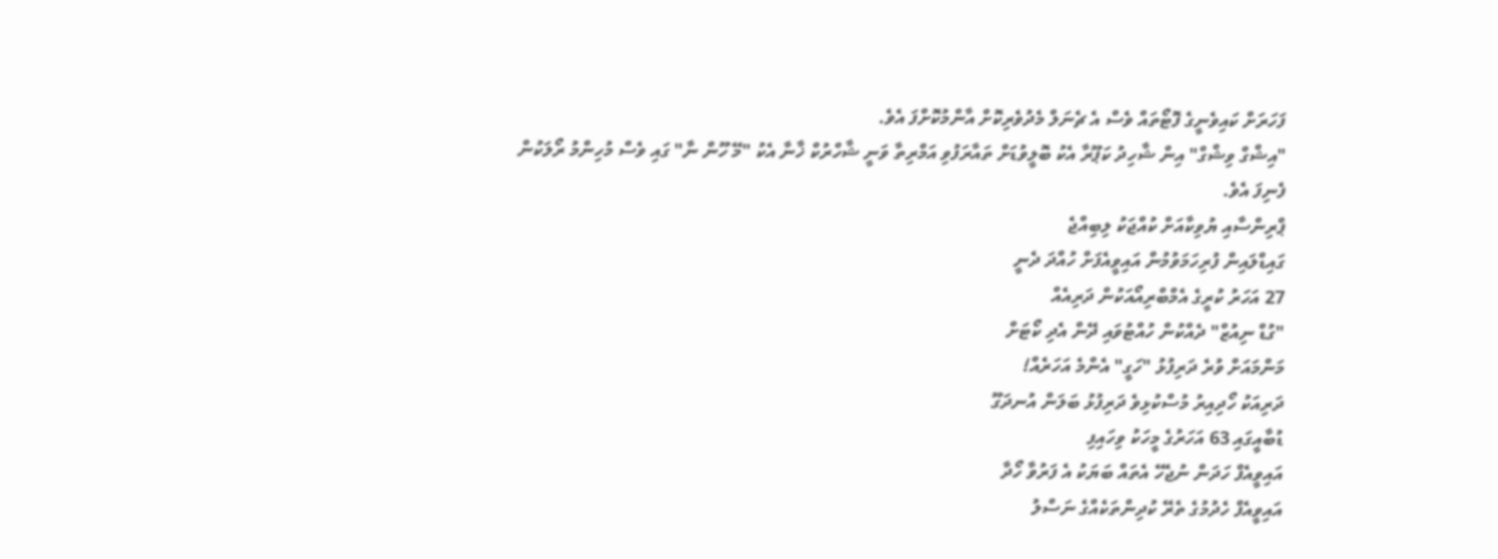ފަހަރަށް ކައިވެނީގެ ފޮޓޯތައް ވެސް އެ ޗެނަލް މެދުވެރިކޮށް އާންމުކޮށްފަ އެވެ.
"އިޝްގް ވިޝްގް" އިން ޝާހިދު ކަޕޫރާ އެކު ބޮލީވުޑަށް ތައާރަފުވި އަމްރިތާ ވަނީ ޝާހްރުކް ޚާނާ އެކު "މޭ ހޫން ނާ" ގައި ވެސް މުހިންމު ރޯލަކުން ފެނިފަ އެވެ.
ޕްރިންސާއި ޔުވިކާއަށް ކުއްޖަކު ލިބިއްޖެ
ގައިޑްލައިން ފުރިހަމަވުމުން އައިވީއެފަށް ހުއްދަ ދެނީ
27 އަހަރު ކުރީގެ އެމްބްރިއޯއަކުން ދަރިއެއް
"ގުޑް ނިއުޒް" ދެއްކުން ހުއްޓުވައި ދޭން އެދި ކޯޓަށް
މަންމައަށް ވުރެ ދަރިފުޅު "ހަގީ" އެންމެ އަހަރެއް!
ދަރިއަކު ހޯދިއިރު މުސްކުޅިވެ ދަރިފުޅު ބަލަން އުނދަގޫ
ޑުބާއީގައި 63 އަހަރުގެ މީހަކު ވިހައިފި
އައިވީއެފް ހަދަން ނުޖެހޭ އެތައް ބަޔަކު އެ ފަރުވާ ހޯދާ
އައިވީއެފް ހެދުމުގެ ތެރޭ ކުދިންތަކެއްގެ ނަސްލު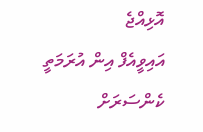އޮޅިއްޖެ
އައިވީއެފް އިން އުރަމަތީ ކެންސަރަށް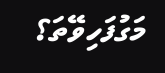މަގުފަހިވޭތަ؟